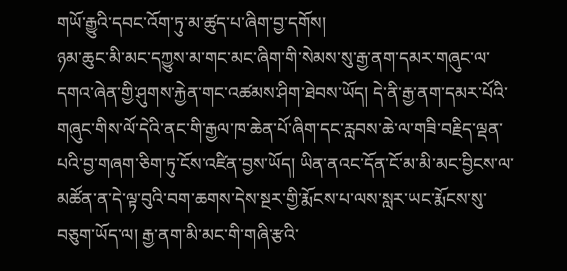གཡོ་རྒྱུའི་དབང་འོག་ཏུ་མ་ཚུད་པ་ཞིག་བྱ་དགོས།
ཉམ་ཆུང་མི་མང་དཀྱུས་མ་གང་མང་ཞིག་གི་སེམས་སུ་རྒྱ་ནག་དམར་གཞུང་ལ་དགའ་ཞེན་གྱི་ཤུགས་རྐྱེན་གང་འཚམས་ཤིག་ཐེབས་ཡོད། དེ་ནི་རྒྱ་ནག་དམར་པོའི་གཞུང་གིས་ལོ་དེའི་ནང་གི་རྒྱལ་ཁ་ཆེན་པོ་ཞིག་དང་རླབས་ཆེ་ལ་གཟི་བརྗིད་ལྡན་པའི་བྱ་གཞག་ཅིག་ཏུ་ངོས་འཛིན་བྱས་ཡོད། ཡིན་ནའང་དོན་ངོ་མ་མི་མང་བྱིངས་ལ་མཚོན་ན་དེ་ལྟ་བུའི་བག་ཆགས་དེས་སྔར་གྱི་རྨོངས་པ་ལས་སླར་ཡང་རྨོངས་སུ་བཅུག་ཡོད་ལ། རྒྱ་ནག་མི་མང་གི་གཞི་རྩའི་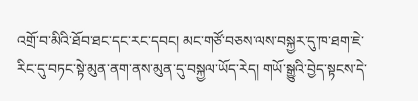འགྲོ་བ་མིའི་ཐོབ་ཐང་དང་རང་དབང། མང་གཙོ་བཅས་ལས་བསྐྱར་དུ་ཁ་ཐག་ཇེ་རིང་དུ་བཏང་སྟེ་མུན་ནག་ནས་མུན་དུ་བསྐྱལ་ཡོད་རེད། གཡོ་སྒྱུའི་བྱེད་སྟངས་དེ་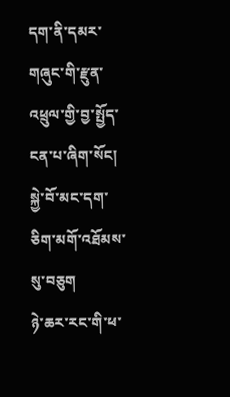དག་ནི་དམར་གཞུང་གི་རྫུན་འཕྲུལ་གྱི་བྱ་སྤྱོད་ངན་པ་ཞིག་སོང། སྐྱེ་བོ་མང་དག་ཅིག་མགོ་འཐོམས་སུ་བཅུག
ཉེ་ཆར་རང་གི་ཕ་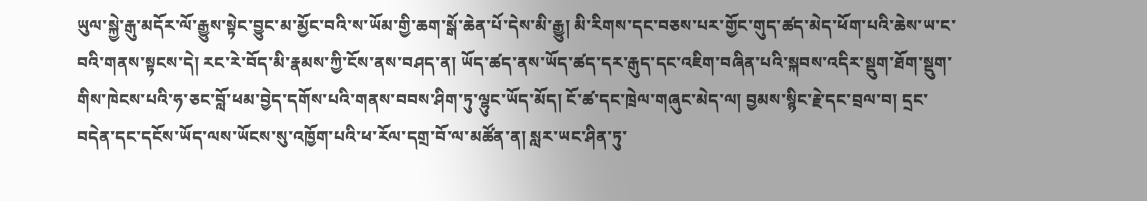ཡུལ་སྐྱེ་རྒུ་མདོར་ལོ་རྒྱུས་སྟེང་བྱུང་མ་མྱོང་བའི་ས་ཡོམ་གྱི་ཆག་སྒོ་ཆེན་པོ་དེས་མི་རྒྱུ། མི་རིགས་དང་བཅས་པར་གྱོང་གུད་ཚད་མེད་ཕོག་པའི་ཆེས་ཡ་ང་བའི་གནས་སྟངས་དེ། རང་རེ་བོད་མི་རྣམས་ཀྱི་ངོས་ནས་བཤད་ན། ཡོད་ཚད་ནས་ཡོད་ཚད་དར་རྒུད་དང་འཇིག་བཞིན་པའི་སྐབས་འདིར་སྡུག་ཐོག་སྡུག་གིས་ཁེངས་པའི་ཧ་ཅང་བློ་ཕམ་བྱེད་དགོས་པའི་གནས་བབས་ཤིག་ཏུ་ལྷུང་ཡོད་མོད། ངོ་ཚ་དང་ཁྲེལ་གཞུང་མེད་ལ། བྱམས་སྙིང་རྗེ་དང་བྲལ་བ། དྲང་བདེན་དང་དངོས་ཡོད་ལས་ཡོངས་སུ་འཁྱོག་པའི་ཕ་རོལ་དགྲ་བོ་ལ་མཚོན་ན། སླར་ཡང་ཤིན་ཏུ་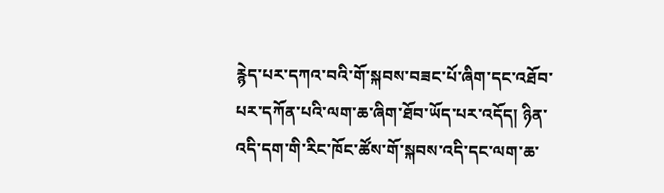རྙེད་པར་དཀའ་བའི་གོ་སྐབས་བཟང་པོ་ཞིག་དང་འཐོབ་པར་དཀོན་པའི་ལག་ཆ་ཞིག་ཐོབ་ཡོད་པར་འདོད། ཉིན་འདི་དག་གི་རིང་ཁོང་ཚོས་གོ་སྐབས་འདི་དང་ལག་ཆ་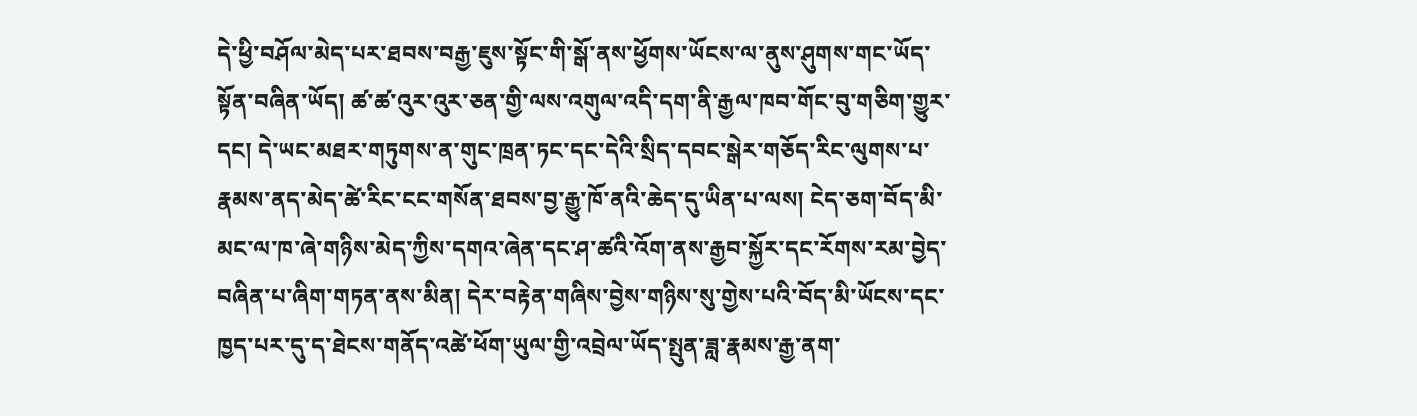དེ་ཕྱི་བཤོལ་མེད་པར་ཐབས་བརྒྱ་ཇུས་སྟོང་གི་སྒོ་ནས་ཕྱོགས་ཡོངས་ལ་ནུས་ཤུགས་གང་ཡོད་སྟོན་བཞིན་ཡོད། ཚ་ཚ་འུར་འུར་ཅན་གྱི་ལས་འགུལ་འདི་དག་ནི་རྒྱལ་ཁབ་གོང་བུ་གཅིག་གྱུར་དང། དེ་ཡང་མཐར་གཏུགས་ན་གུང་ཁྲན་ཏང་དང་དེའི་སྲིད་དབང་སྒེར་གཅོད་རིང་ལུགས་པ་རྣམས་ནད་མེད་ཚེ་རིང་ངང་གསོན་ཐབས་བྱ་རྒྱུ་ཁོ་ནའི་ཆེད་དུ་ཡིན་པ་ལས། ངེད་ཅག་བོད་མི་མང་ལ་ཁ་ཞེ་གཉིས་མེད་ཀྱིས་དགའ་ཞེན་དང་ཤ་ཚའི་འོག་ནས་རྒྱབ་སྐྱོར་དང་རོགས་རམ་བྱེད་བཞིན་པ་ཞིག་གཏན་ནས་མིན། དེར་བརྟེན་གཞིས་བྱེས་གཉིས་སུ་གྱེས་པའི་བོད་མི་ཡོངས་དང་ཁྱད་པར་དུ་ད་ཐེངས་གནོད་འཚེ་ཕོག་ཡུལ་གྱི་འབྲེལ་ཡོད་སྤུན་ཟླ་རྣམས་རྒྱ་ནག་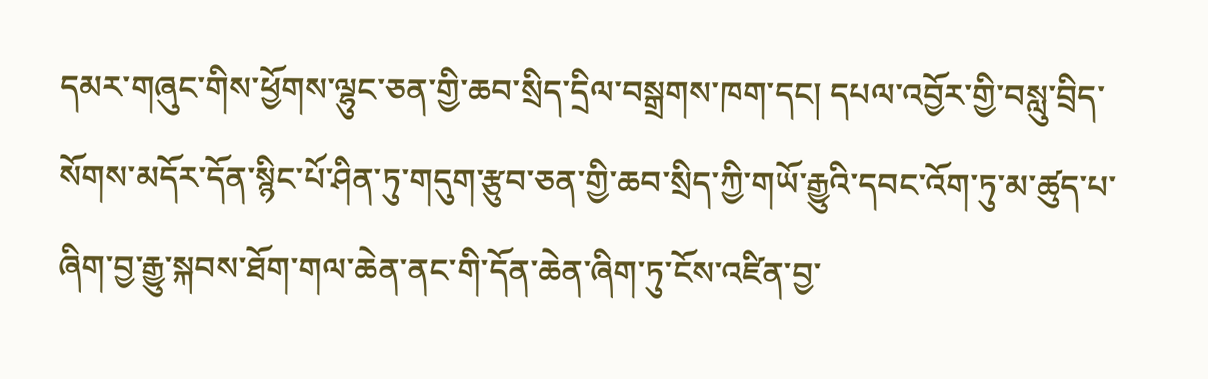དམར་གཞུང་གིས་ཕྱོགས་ལྷུང་ཅན་གྱི་ཆབ་སྲིད་དྲིལ་བསྒྲགས་ཁག་དང། དཔལ་འབྱོར་གྱི་བསླུ་བྲིད་སོགས་མདོར་དོན་སྙིང་པོ་ཤིན་ཏུ་གདུག་རྩུབ་ཅན་གྱི་ཆབ་སྲིད་ཀྱི་གཡོ་རྒྱུའི་དབང་འོག་ཏུ་མ་ཚུད་པ་ཞིག་བྱ་རྒྱུ་སྐབས་ཐོག་གལ་ཆེན་ནང་གི་དོན་ཆེན་ཞིག་ཏུ་ངོས་འཛིན་བྱ་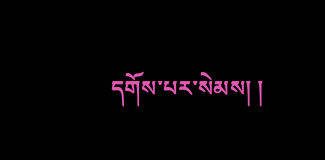དགོས་པར་སེམས། །